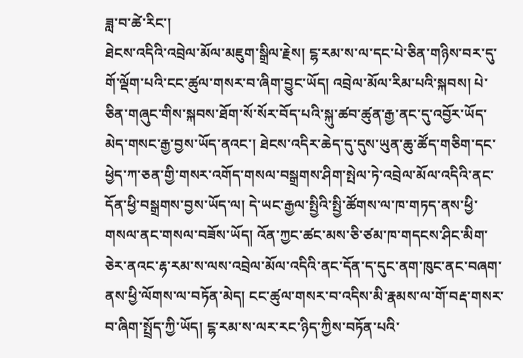ཟླ་བ་ཚེ་རིང་།
ཐེངས་འདིའི་འབྲེལ་མོལ་མཇུག་སྒྲིལ་རྗེས། ངྷ་རམ་ས་ལ་དང་པེ་ཅིན་གཉིས་བར་དུ་གོ་ལྡོག་པའི་ངང་ཚུལ་གསར་བ་ཞིག་བྱུང་ཡོད། འབྲེལ་མོལ་རིམ་པའི་སྐབས། པེ་ཅིན་གཞུང་གིས་སྐབས་ཐོག་སོ་སོར་བོད་པའི་སྐུ་ཚབ་ཚུན་རྒྱ་ནང་དུ་འབྱོར་ཡོད་མེད་གསང་རྒྱ་བྱས་ཡོད་ནའང་། ཐེངས་འདིར་ཆེད་དུ་དུས་ཡུན་ཆུ་ཚོད་གཅིག་དང་ཕྱེད་ཀ་ཅན་གྱི་གསར་འགོད་གསལ་བསྒྲགས་ཤིག་སྤེལ་ཏེ་འབྲེལ་མོལ་འདིའི་ནང་དོན་ཕྱི་བསྒྲགས་བྱས་ཡོད་ལ། དེ་ཡང་རྒྱལ་སྤྱིའི་སྤྱི་ཚོགས་ལ་ཁ་གཏད་ནས་ཕྱི་གསལ་ནང་གསལ་བཟོས་ཡོད། འོན་ཀྱང་ཚང་མས་ཅི་ཙམ་ཁ་གདངས་ཤིང་མིག་ཅེར་ནའང་རྷ་རམ་ས་ལས་འབྲེལ་མོལ་འདིའི་ནང་དོན་ད་དུང་ནག་ཁུང་ནང་བཞག་ནས་ཕྱི་ལོགས་ལ་བཏོན་མེད། ངང་ཚུལ་གསར་བ་འདིས་མི་རྣམས་ལ་གོ་བརྡ་གསར་བ་ཞིག་སྤྲོད་ཀྱི་ཡོད། ངྷ་རམ་ས་ལར་རང་ཉིད་ཀྱིས་བཏོན་པའི་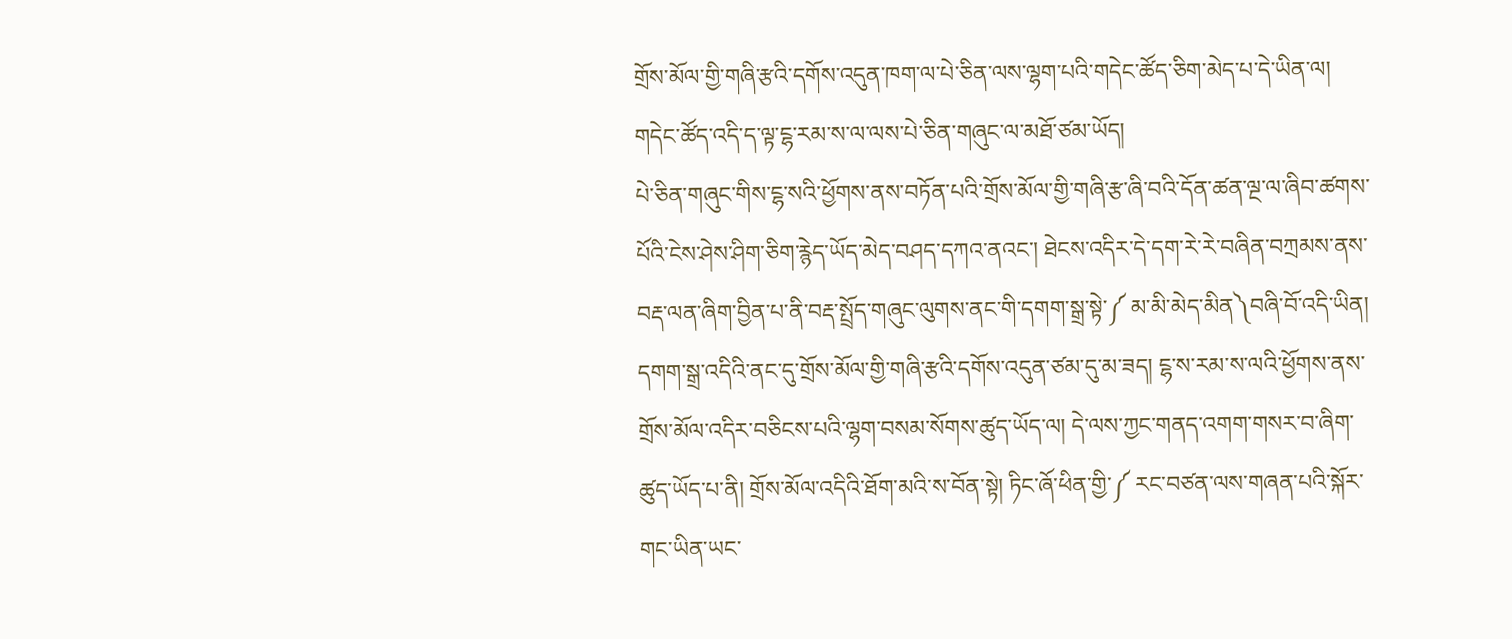གྲོས་མོལ་གྱི་གཞི་རྩའི་དགོས་འདུན་ཁག་ལ་པེ་ཅིན་ལས་ལྷག་པའི་གདེང་ཚོད་ཅིག་མེད་པ་དེ་ཡིན་ལ། གདེང་ཚོད་འདི་ད་ལྟ་ངྷ་རམ་ས་ལ་ལས་པེ་ཅིན་གཞུང་ལ་མཐོ་ཙམ་ཡོད།
པེ་ཅིན་གཞུང་གིས་ངྷ་སའི་ཕྱོགས་ནས་བཏོན་པའི་གྲོས་མོལ་གྱི་གཞི་རྩ་ཞི་བའི་དོན་ཚན་ལྔ་ལ་ཞིབ་ཚགས་པོའི་ངེས་ཤེས་ཤིག་ཅིག་རྙེད་ཡོད་མེད་བཤད་དཀའ་ནའང་། ཐེངས་འདིར་དེ་དག་རེ་རེ་བཞིན་བཀྲམས་ནས་བརྡ་ལན་ཞིག་བྱིན་པ་ནི་བརྡ་སྤྲོད་གཞུང་ལུགས་ནང་གི་དགག་སྒྲ་སྟེ་༼ མ་མི་མེད་མིན༽བཞི་བོ་འདི་ཡིན། དགག་སྒྲ་འདིའི་ནང་དུ་གྲོས་མོལ་གྱི་གཞི་རྩའི་དགོས་འདུན་ཙམ་དུ་མ་ཟད། ངྷ་ས་རམ་ས་ལའི་ཕྱོགས་ནས་གྲོས་མོལ་འདིར་བཅིངས་པའི་ལྷག་བསམ་སོགས་ཚུད་ཡོད་ལ། དེ་ལས་ཀྱང་གནད་འགག་གསར་བ་ཞིག་ཚུད་ཡོད་པ་ནི། གྲོས་མོལ་འདིའི་ཐོག་མའི་ས་བོན་སྟེ། ཏིང་ཞོ་ཕིན་གྱི་༼ རང་བཙན་ལས་གཞན་པའི་སྐོར་གང་ཡིན་ཡང་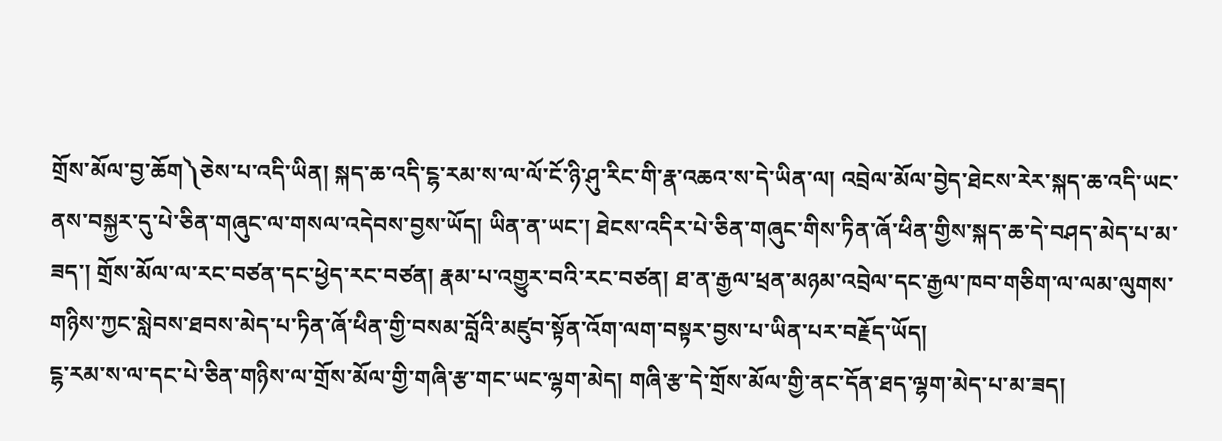གྲོས་མོལ་བྱ་ཆོག༽ཅེས་པ་འདི་ཡིན། སྐད་ཆ་འདི་ངྷ་རམ་ས་ལ་ལོ་ངོ་ཉི་ཤུ་རིང་གི་རྣ་འཆའ་ས་དེ་ཡིན་ལ། འབྲེལ་མོལ་བྱེད་ཐེངས་རེར་སྐད་ཆ་འདི་ཡང་ནས་བསྐྱར་དུ་པེ་ཅིན་གཞུང་ལ་གསལ་འདེབས་བྱས་ཡོད། ཡིན་ན་ཡང་། ཐེངས་འདིར་པེ་ཅིན་གཞུང་གིས་ཏིན་ཞོ་ཕིན་གྱིས་སྐད་ཆ་དེ་བཤད་མེད་པ་མ་ཟད་། གྲོས་མོལ་ལ་རང་བཙན་དང་ཕྱེད་རང་བཙན། རྣམ་པ་འགྱུར་བའི་རང་བཙན། ཐ་ན་རྒྱལ་ཕྲན་མཉམ་འབྲེལ་དང་རྒྱལ་ཁབ་གཅིག་ལ་ལམ་ལུགས་གཉིས་ཀྱང་སླེབས་ཐབས་མེད་པ་ཏིན་ཞོ་ཕིན་གྱི་བསམ་བློའི་མཛུབ་སྟོན་འོག་ལག་བསྟར་བྱས་པ་ཡིན་པར་བརྗོད་ཡོད།
ངྷ་རམ་ས་ལ་དང་པེ་ཅིན་གཉིས་ལ་གྲོས་མོལ་གྱི་གཞི་རྩ་གང་ཡང་ལྷག་མེད། གཞི་རྩ་དེ་གྲོས་མོལ་གྱི་ནང་དོན་ཐད་ལྷག་མེད་པ་མ་ཟད།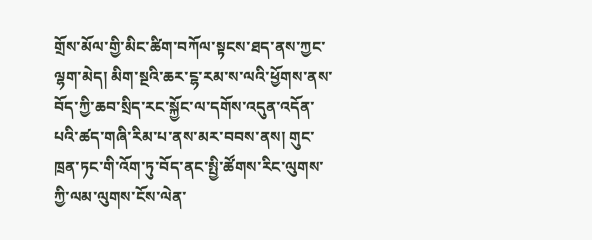གྲོས་མོལ་གྱི་མིང་ཚིག་བཀོལ་སྟངས་ཐད་ནས་ཀྱང་ལྷག་མེད། མིག་སྔའི་ཆར་ངྷ་རམ་ས་ལའི་ཕྱོགས་ནས་བོད་ཀྱི་ཆབ་སྲིད་རང་སྐྱོང་ལ་དགོས་འདུན་འདོན་པའི་ཚད་གཞི་རིམ་པ་ནས་མར་བབས་ནས། གུང་ཁྲན་ཏང་གི་འོག་ཏུ་བོད་ནང་སྤྱི་ཚོགས་རིང་ལུགས་ཀྱི་ལམ་ལུགས་ངོས་ལེན་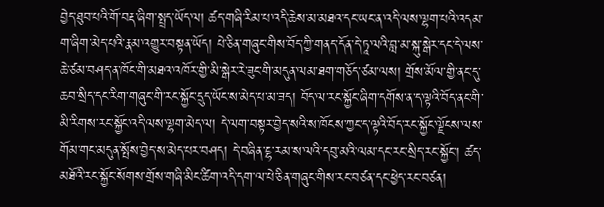བྱེད་ཐུབ་པའི་གོ་བརྡ་ཞིག་སྤྲད་ཡོད་ལ། ཚད་གཞི་རིམ་པ་འདི་ཆེས་མ་མཐའ་དང་ཡང་ན་འདི་ལས་ལྷག་པའི་འདམ་ག་ཞིག་མེད་པའི་རྣམ་འགྱུར་བསྟན་ཡོད། པེ་ཅིན་གཞུང་གིས་བོད་ཀྱི་གནད་དོན་དེ་ཏཱ་ལའི་བླ་མ་སྐུ་སྒེར་དང་དེ་ལས་ཆེ་ཙམ་བཤད་ན་ཁོང་གི་མཐའ་འཁོར་གྱི་མི་སྒེར་རེ་ཟུང་གི་མདུན་ལམ་ཐག་གཅོད་ཙམ་ལས། གྲོས་མོལ་གྱི་ནང་དུ་ཆབ་སྲིད་དང་རིག་གཞུང་གི་རང་སྐྱོང་དྲུད་ཡོང་ས་མེད་པ་མ་ཟད། བོད་ལ་རང་སྐྱོང་ཞིག་དགོས་ན་ད་ལྟའི་བོད་ནང་གི་མི་རིགས་རང་སྐྱོང་འདི་ལས་ལྷག་མེད་ལ། དེ་ལག་བསྟར་བྱེད་སའི་ས་ཁོངས་ཀྱང་ད་ལྟའི་བོད་རང་སྐྱོང་ལྗོངས་ལས་གོམ་གང་མདུན་སྤོས་བྱེད་ས་མེད་པར་བཤད། དེ་བཞིན་ངྷ་རམ་ས་ལའི་དབུ་མའི་ལམ་དང་རང་སྲིད་རང་སྐྱོང་། ཚད་མཐོའི་རང་སྐྱོང་སོགས་གྲོས་གཞི་མིང་ཚིག་འདི་དག་ལ་པེ་ཅིན་གཞུང་གིས་རང་བཙན་དང་ཕྱེད་རང་བཙན།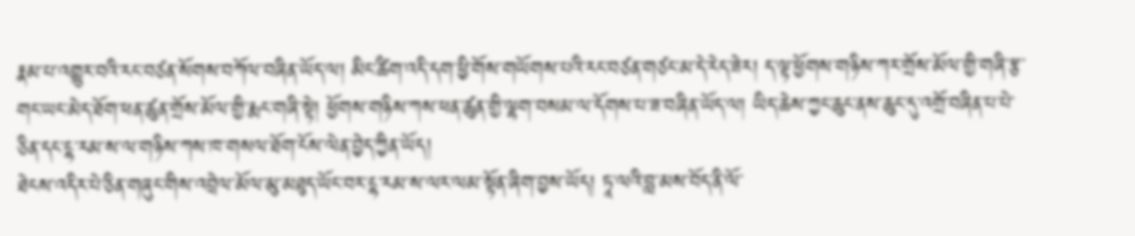རྣམ་པ་འགྱུར་བའི་རང་བཙན་སོགས་བཀོལ་བཞིན་ཡོད་ལ། མིང་ཚིག་འདི་དག་ཕྱི་གོས་གཡོགས་པའི་རང་བཙན་གཙང་མ་དེ་རེད་ཟེར། ད་ལྟ་ཕྱོགས་གཉིས་ཀར་གྲོས་མོལ་གྱི་གཞི་རྩ་གང་ཡང་མེད་ཐོག་ཕན་ཚུན་གྲོས་མོལ་གྱི་རྨང་གཞི་སྟེ། ཕྱོགས་གཉིས་ཀས་ཕན་ཚུན་གྱི་ལྷག་བསམ་ལ་དོགས་པ་ཟ་བཞིན་ཡོད་ལ། ཡིད་ཆེས་ཀྱང་ཆུང་ནས་ཆུང་དུ་འགྲོ་བཞིན་པ་པེ་ཅིན་དང་ངྷ་རམ་ས་ལ་གཉིས་ཀས་ཁ་གསལ་ཐོག་ངོས་ལེན་བྱེད་ཀྱིན་ཡོད།
ཐེངས་འདིར་པེ་ཅིན་གཞུང་གིས་འབྲེལ་མོལ་མུ་མཐུད་ཡོང་བར་ངྷ་རམ་ས་ལར་ལམ་སྟོན་ཞིག་བྱས་ཡོད། ཏཱ་ལའི་བླ་མས་བོད་ནི་ལོ་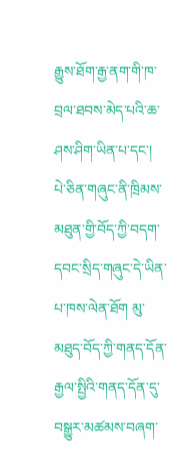རྒྱུས་ཐོག་རྒྱ་ནག་གི་ཁ་བྲལ་ཐབས་མེད་པའི་ཆ་ཤས་ཤིག་ཡིན་པ་དང་། པེ་ཅིན་གཞུང་ནི་ཁྲིམས་མཐུན་གྱི་བོད་ཀྱི་བདག་དབང་སྲིད་གཞུང་དེ་ཡིན་པ་ཁས་ལེན་ཐོག མུ་མཐུད་བོད་ཀྱི་གནད་དོན་རྒྱལ་སྤྱིའི་གནད་དོན་དུ་བསྒྱུར་མཚམས་བཞག་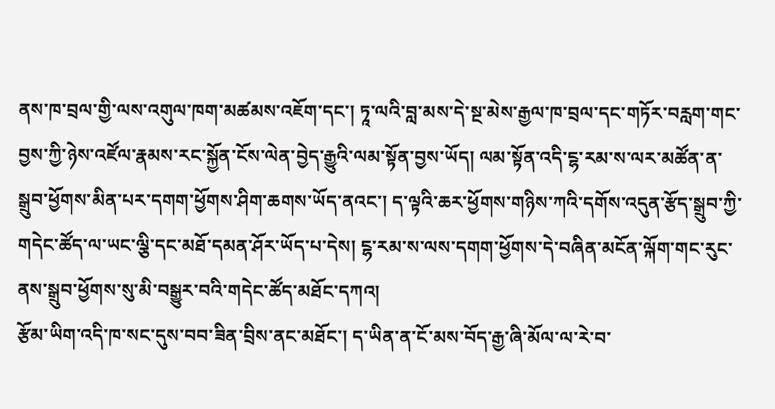ནས་ཁ་བྲལ་གྱི་ལས་འགུལ་ཁག་མཚམས་འཇོག་དང་། ཏཱ་ལའི་བླ་མས་དེ་སྔ་མེས་རྒྱལ་ཁ་བྲལ་དང་གཏོར་བརླག་གང་བྱས་ཀྱི་ཉེས་འཛོལ་རྣམས་རང་སྐྱོན་ངོས་ལེན་བྱེད་རྒྱུའི་ལམ་སྟོན་བྱས་ཡོད། ལམ་སྟོན་འདི་ངྷ་རམ་ས་ལར་མཚོན་ན་སྒྲུབ་ཕྱོགས་མིན་པར་དགག་ཕྱོགས་ཤིག་ཆགས་ཡོད་ནའང་། ད་ལྟའི་ཆར་ཕྱོགས་གཉིས་ཀའི་དགོས་འདུན་རྩོད་སྒྲུབ་ཀྱི་གདེང་ཚོད་ལ་ཡང་ལྕི་དང་མཐོ་དམན་ཤོར་ཡོད་པ་དེས། ངྷ་རམ་ས་ལས་དགག་ཕྱོགས་དེ་བཞིན་མངོན་ལྐོག་གང་རུང་ནས་སྒྲུབ་ཕྱོགས་སུ་མི་བསྒྱུར་བའི་གདེང་ཚོད་མཐོང་དཀའ།
རྩོམ་ཡིག་འདི་ཁ་སང་དུས་བབ་ཟིན་བྲིས་ནང་མཐོང་། ད་ཡིན་ན་ངོ་མས་བོད་རྒྱ་ཞི་མོལ་ལ་རེ་བ་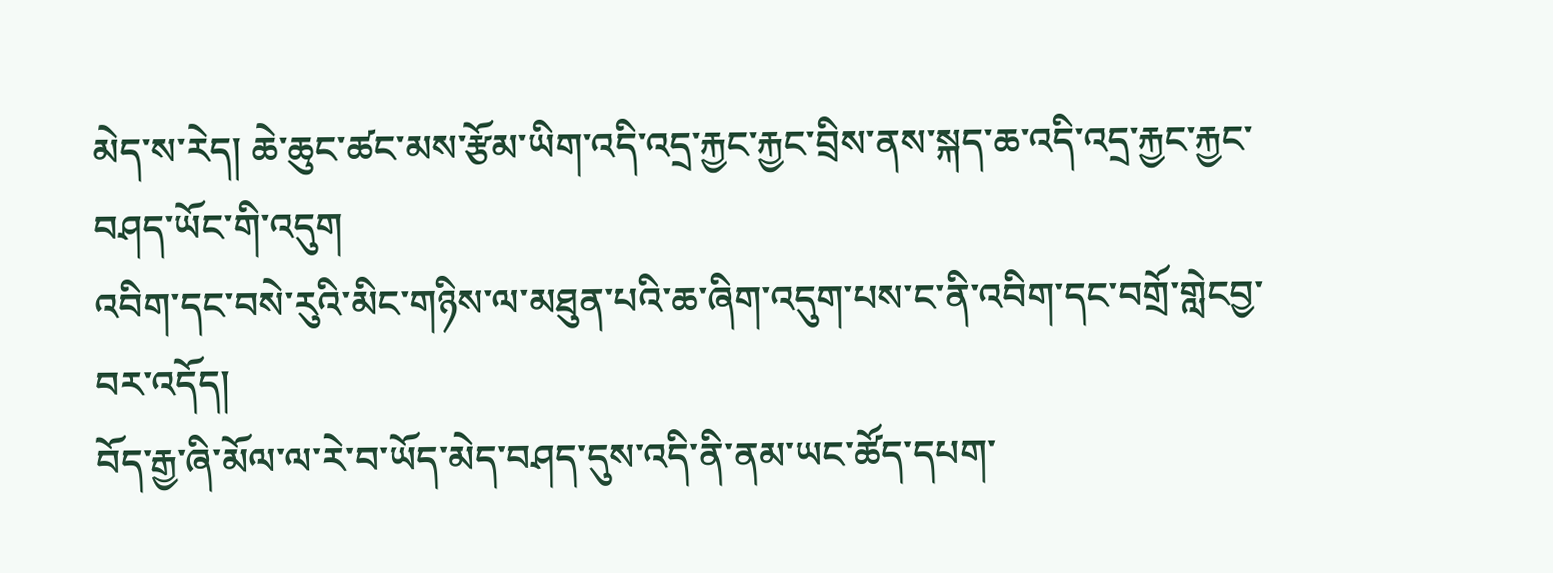མེད་ས་རེད། ཆེ་ཆུང་ཚང་མས་རྩོམ་ཡིག་འདི་འདྲ་རྐྱང་རྐྱང་བྲིས་ནས་སྐད་ཆ་འདི་འདྲ་རྐྱང་རྐྱང་བཤད་ཡོང་གི་འདུག
འབིག་དང་བསེ་རུའི་མིང་གཉིས་ལ་མཐུན་པའི་ཆ་ཞིག་འདུག་པས་ང་ནི་འབིག་དང་བགྲོ་གླེངབྱ་བར་འདོད།
བོད་རྒྱ་ཞི་མོལ་ལ་རེ་བ་ཡོད་མེད་བཤད་དུས་འདི་ནི་ནམ་ཡང་ཚོད་དཔག་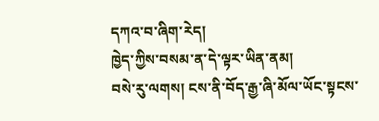དཀའ་བ་ཞིག་རེད།
ཁྱེད་ཀྱིས་བསམ་ན་དེ་ལྟར་ཡིན་ནམ།
བསེ་རུ་ལགས། ངས་ནི་བོད་རྒྱ་ཞི་མོལ་ཡོང་སྟངས་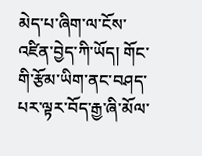མེད་པ་ཞིག་ལ་ངོས་འཛིན་བྱེད་ཀི་ཡོད། གོང་གི་རྩོམ་ཡིག་ནང་བཤད་པར་ལྟར་བོད་རྒྱ་ཞི་མོལ་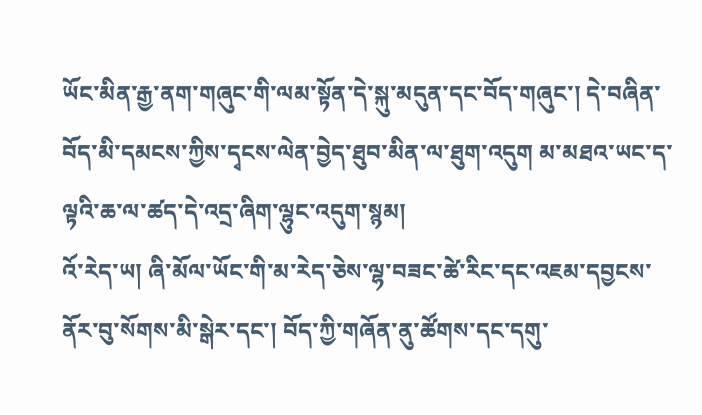ཡོང་མིན་རྒྱ་ནག་གཞུང་གི་ལམ་སྟོན་དེ་སྐུ་མདུན་དང་བོད་གཞུང་། དེ་བཞིན་བོད་མི་དམངས་ཀྱིས་དྭངས་ལེན་བྱེད་ཐུབ་མིན་ལ་ཐུག་འདུག མ་མཐའ་ཡང་ད་ལྟའི་ཆ་ལ་ཚད་དེ་འདྲ་ཞིག་ལྷུང་འདུག་སྙམ།
འོ་རེད་ཡ། ཞི་མོལ་ཡོང་གི་མ་རེད་ཅེས་ལྷ་བཟང་ཚེ་རིང་དང་འཇམ་དབྱངས་ནོར་བུ་སོགས་མི་སྒེར་དང་། བོད་ཀྱི་གཞོན་ནུ་ཚོགས་དང་དགུ་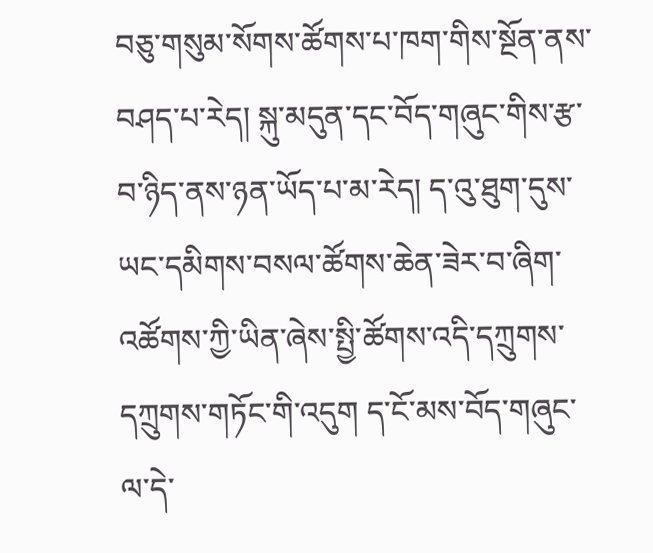བཅུ་གསུམ་སོགས་ཚོགས་པ་ཁག་གིས་སྔོན་ནས་བཤད་པ་རེད། སྐུ་མདུན་དང་བོད་གཞུང་གིས་རྩ་བ་ཉིད་ནས་ཉན་ཡོད་པ་མ་རེད། ད་འུ་ཐུག་དུས་ཡང་དམིགས་བསལ་ཚོགས་ཆེན་ཟེར་བ་ཞིག་འཚོགས་ཀྱི་ཡིན་ཞེས་སྤྱི་ཚོགས་འདི་དཀྲུགས་དཀྲུགས་གཏོང་གི་འདུག ད་ངོ་མས་བོད་གཞུང་ལ་དེ་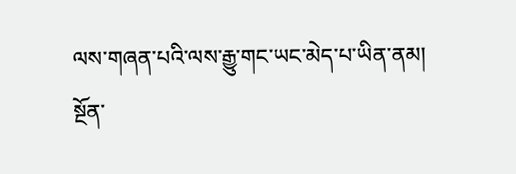ལས་གཞན་པའི་ལས་རྒྱུ་གང་ཡང་མེད་པ་ཡིན་ནམ།
སྔོན་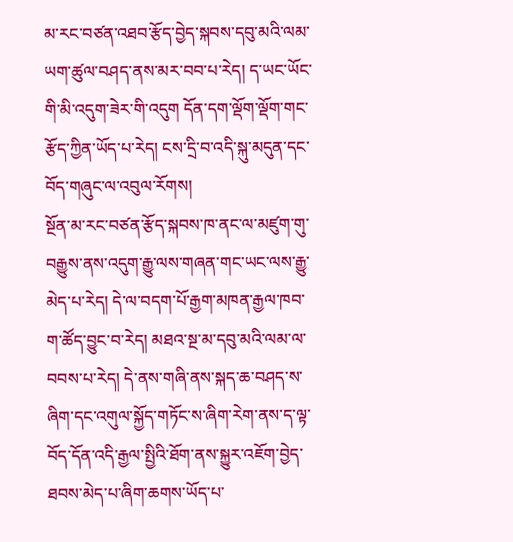མ་རང་བཙན་འཐབ་རྩོད་བྱེད་སྐབས་དབུ་མའི་ལམ་ཡག་ཚུལ་བཤད་ནས་མར་བབ་པ་རེད། ད་ཡང་ཡོང་གི་མི་འདུག་ཟེར་གི་འདུག དོན་དག་ལྡོག་ལྡོག་གང་རྩོད་ཀྱིན་ཡོད་པ་རེད། ངས་དྲི་བ་འདི་སྐུ་མདུན་དང་བོད་གཞུང་ལ་འབུལ་རོགས།
སྔོན་མ་རང་བཙན་རྩོད་སྐབས་ཁ་ནང་ལ་མཛུག་གུ་བརྒྱུས་ནས་འདུག་རྒྱུ་ལས་གཞན་གང་ཡང་ལས་རྒྱུ་མེད་པ་རེད། དེ་ལ་བདག་པོ་རྒྱག་མཁན་རྒྱལ་ཁབ་ག་ཚོད་བྱུང་བ་རེད། མཐའ་སྔ་མ་དབུ་མའི་ལམ་ལ་བབས་པ་རེད། དེ་ནས་གཞི་ནས་སྐད་ཆ་བཤད་ས་ཞིག་དང་འགུལ་སྐྱོད་གཏོང་ས་ཞིག་རེག་ནས་ད་ལྟ་བོད་དོན་འདི་རྒྱལ་སྤྱིའི་ཐོག་ནས་སྐྱུར་འཇོག་བྱེད་ཐབས་མེད་པ་ཞིག་ཆགས་ཡོད་པ་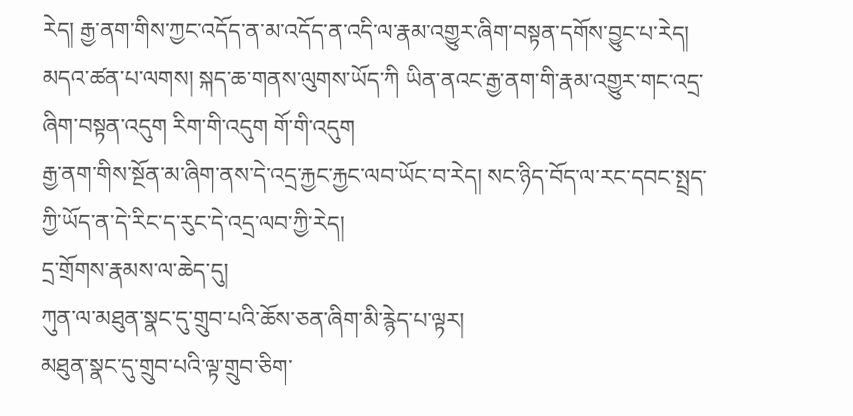རེད། རྒྱ་ནག་གིས་ཀྱང་འདོད་ན་མ་འདོད་ན་འདི་ལ་རྣམ་འགྱུར་ཞིག་བསྟན་དགོས་བྱུང་པ་རེད།
མདའ་ཚན་པ་ལགས། སྐད་ཆ་གནས་ལུགས་ཡོད་ཀི ཡིན་ནའང་རྒྱ་ནག་གི་རྣམ་འགྱུར་གང་འདྲ་ཞིག་བསྟན་འདུག རིག་གི་འདུག གོ་གི་འདུག
རྒྱ་ནག་གིས་སྔོན་མ་ཞིག་ནས་དེ་འདྲ་རྐྱང་རྐྱང་ལབ་ཡོང་བ་རེད། སང་ཉིད་བོད་ལ་རང་དབང་སྤྲད་ཀྱི་ཡོད་ན་དེ་རིང་ད་རུང་དེ་འདྲ་ལབ་ཀྱི་རེད།
དྲ་གྲོགས་རྣམས་ལ་ཆེད་དུ།
ཀུན་ལ་མཐུན་སྣང་དུ་གྲུབ་པའི་ཆོས་ཅན་ཞིག་མི་རྙེད་པ་ལྟར།
མཐུན་སྣང་དུ་གྲུབ་པའི་ལྟ་གྲུབ་ཅིག་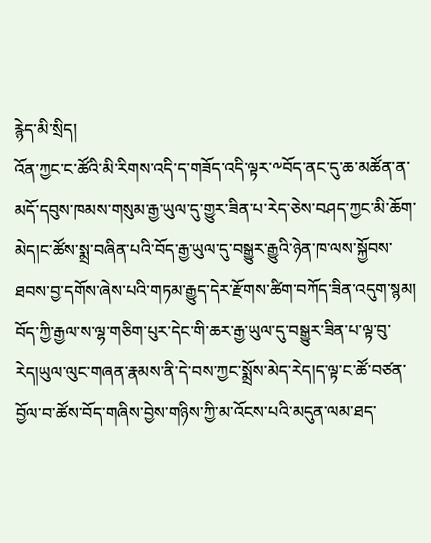རྙེད་མི་སྲིད།
འོན་ཀྱང་ང་ཚོའི་མི་རིགས་འདི་ད་གཟོད་འདི་ལྟར་༸བོད་ནང་དུ་ཆ་མཚོན་ན་མདོ་དབུས་ཁམས་གསུམ་རྒྱ་ཡུལ་དུ་གྱུར་ཟིན་པ་རེད་ཅེས་བཤད་ཀྱང་མི་ཆོག་མེད།ང་ཚོས་སྨྲ་བཞིན་པའི་བོད་རྒྱ་ཡུལ་དུ་བསྒྱུར་རྒྱུའི་ཉེན་ཁ་ལས་སྐྱོབས་ཐབས་བྱ་དགོས་ཞེས་པའི་གཏམ་རྒྱུད་དེར་རྫོགས་ཚིག་བཀོད་ཟིན་འདུག་སྙམ།
བོད་ཀྱི་རྒྱལ་ས་ལྷ་གཅིག་པུར་དེང་གི་ཆར་རྒྱ་ཡུལ་དུ་བསྒྱུར་ཟིན་པ་ལྟ་བུ་རེད།ཡུལ་ལུང་གཞན་རྣམས་ནི་དེ་བས་ཀྱང་སྨྲོས་མེད་རེད།ད་ལྟ་ང་ཚོ་བཙན་བྱོལ་བ་ཚོས་བོད་གཞིས་བྱེས་གཉིས་ཀྱི་མ་འོངས་པའི་མདུན་ལམ་ཐད་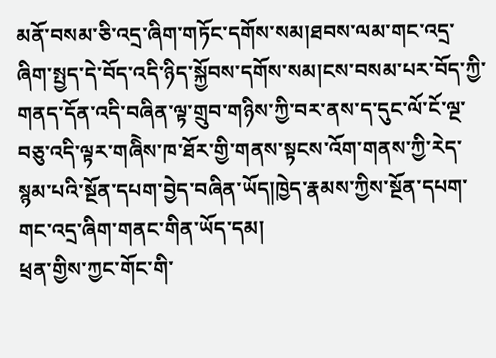མནོ་བསམ་ཅི་འདྲ་ཞིག་གཏོང་དགོས་སམ།ཐབས་ལམ་གང་འདྲ་ཞིག་སྤྱད་དེ་བོད་འདི་ཉིད་སྐྱོབས་དགོས་སམ།ངས་བསམ་པར་བོད་ཀྱི་གནད་དོན་འདི་བཞིན་ལྟ་གྲུབ་གཉིས་ཀྱི་བར་ནས་ད་དུང་ལོ་ངོ་ལྔ་བཅུ་འདི་ལྟར་གཞིེས་ཁ་ཐོར་གྱི་གནས་སྟངས་འོག་གནས་ཀྱི་རེད་སྙམ་པའི་སྔོན་དཔག་བྱེད་བཞིན་ཡོད།ཁྱེད་རྣམས་ཀྱིས་སྔོན་དཔག་གང་འདྲ་ཞིག་གནང་གིན་ཡོད་དམ།
ཕྲན་གྱིས་ཀྱང་གོང་གི་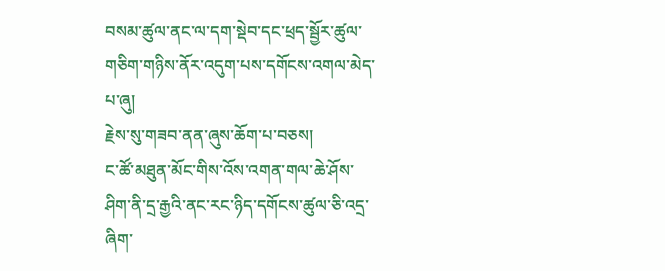བསམ་ཚུལ་ནང་ལ་དག་སྡེབ་དང་ཕྲད་སྦྱོར་ཚུལ་གཅིག་གཉིས་ནོར་འདུག་པས་དགོངས་འགལ་མེད་པ་ཞུ།
རྗེས་སུ་གཟབ་ནན་ཞུས་ཆོག་པ་བཅས།
ང་ཚོ་མཐུན་མོང་གིས་འོས་འགན་གལ་ཆེ་ཤོས་ཤིག་ནི་དྲ་རྒྱའི་ནང་རང་ཉིད་དགོངས་ཚུལ་ཅི་འདྲ་ཞིག་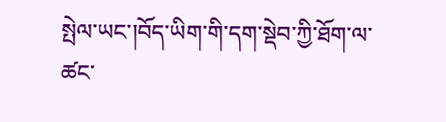སྤེལ་ཡང་།བོད་ཡིག་གི་དག་སྡེབ་ཀྱི་ཐོག་ལ་ཚང་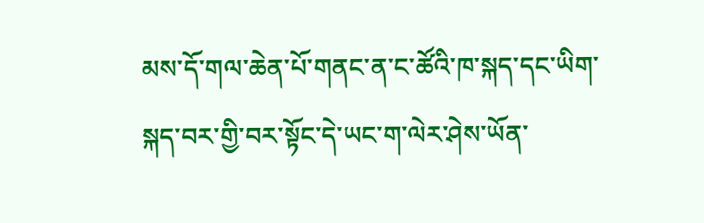མས་དོ་གལ་ཆེན་པོ་གནང་ན་ང་ཚོའི་ཁ་སྐད་དང་ཡིག་སྐད་བར་གྱི་བར་སྟོང་དེ་ཡང་ག་ལེར་ཤེས་ཡོན་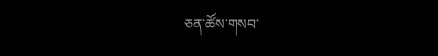ཅན་ཚོས་གསབ་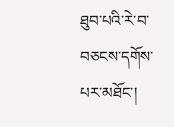ཐུབ་པའི་རེ་བ་བཅངས་དགོས་པར་མཐོང་།